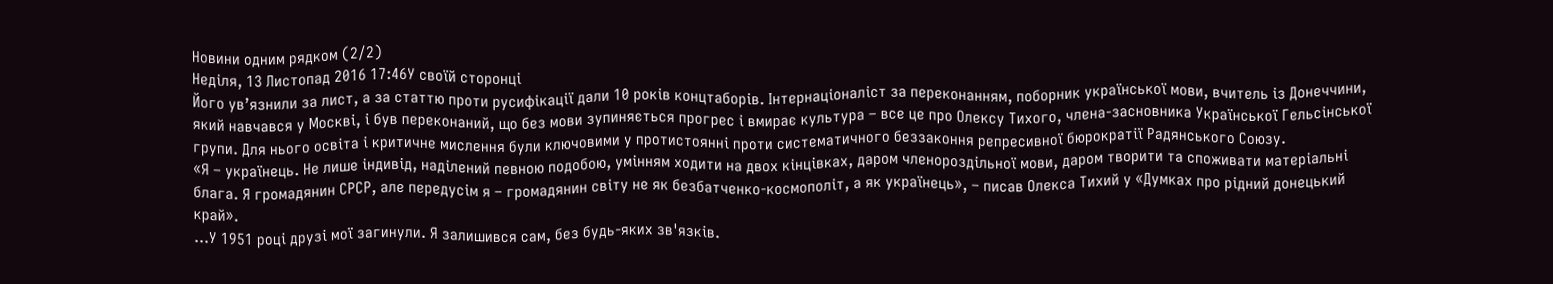Новини одним рядком (2/2)
Неділя, 13 Листопад 2016 17:46У своїй сторонці
Його ув’язнили за лист, а за статтю проти русифікації дали 10 років концтаборів. Інтернаціоналіст за переконанням, поборник української мови, вчитель із Донеччини, який навчався у Москві, і був переконаний, що без мови зупиняється прогрес і вмирає культура – все це про Олексу Тихого, члена-засновника Української Гельсінської групи. Для нього освіта і критичне мислення були ключовими у протистоянні проти систематичного беззаконня репресивної бюрократії Радянського Союзу.
«Я – українець. Не лише індивід, наділений певною подобою, умінням ходити на двох кінцівках, даром членороздільної мови, даром творити та споживати матеріальні блага. Я громадянин СРСР, але передусім я – громадянин світу не як безбатченко-космополіт, а як українець», – писав Олекса Тихий у «Думках про рідний донецький край».
...У 1951 році друзі мої загинули. Я залишився сам, без будь-яких зв'язків.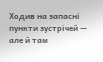Ходив на запасні пункти зустрічей — але й там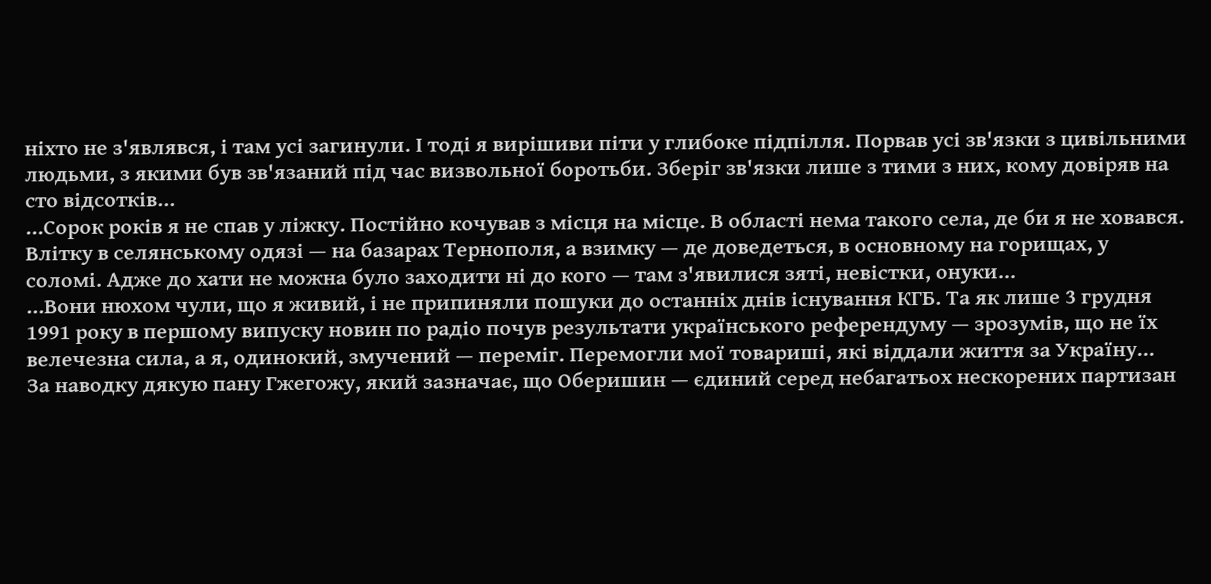ніхто не з'являвся, і там усі загинули. І тоді я вирішиви піти у глибоке підпілля. Порвав усі зв'язки з цивільними людьми, з якими був зв'язаний під час визвольної боротьби. Зберіг зв'язки лише з тими з них, кому довіряв на сто відсотків...
...Сорок років я не спав у ліжку. Постійно кочував з місця на місце. В області нема такого села, де би я не ховався. Влітку в селянському одязі — на базарах Тернополя, а взимку — де доведеться, в основному на горищах, у соломі. Адже до хати не можна було заходити ні до кого — там з'явилися зяті, невістки, онуки...
...Вони нюхом чули, що я живий, і не припиняли пошуки до останніх днів існування КГБ. Та як лише 3 грудня 1991 року в першому випуску новин по радіо почув результати українського референдуму — зрозумів, що не їх велечезна сила, а я, одинокий, змучений — переміг. Перемогли мої товариші, які віддали життя за Україну...
За наводку дякую пану Гжегожу, який зазначає, що Оберишин — єдиний серед небагатьох нескорених партизан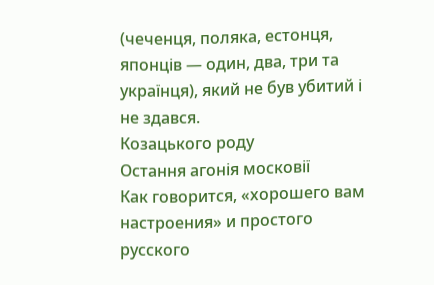(чеченця, поляка, естонця, японців — один, два, три та українця), який не був убитий і не здався.
Козацького роду
Остання агонія московії
Как говорится, «хорошего вам настроения» и простого русского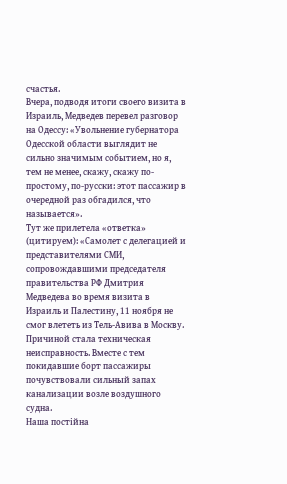счастья.
Вчера, подводя итоги своего визита в Израиль, Медведев перевел разговор на Одессу: «Увольнение губернатора Одесской области выглядит не сильно значимым событием, но я, тем не менее, скажу, скажу по-простому, по-русски: этот пассажир в очередной раз обгадился, что называется».
Тут же прилетела «ответка» (цитируем): «Самолет с делегацией и представителями СМИ, сопровождавшими председателя правительства РФ Дмитрия Медведева во время визита в Израиль и Палестину, 11 ноября не смог влететь из Тель-Авива в Москву. Причиной стала техническая неисправность. Вместе с тем покидавшие борт пассажиры почувствовали сильный запах канализации возле воздушного судна.
Наша постійна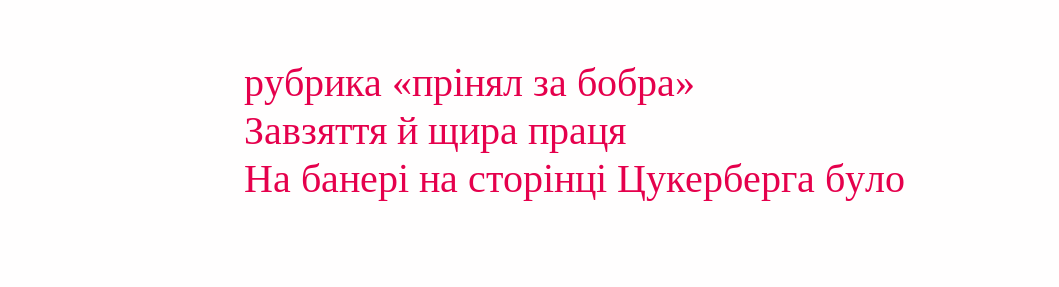рубрика «прінял за бобра»
Завзяття й щира праця
На банері на сторінці Цукерберга було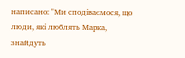написано: "Ми сподіваємося, що люди, які люблять Марка, знайдуть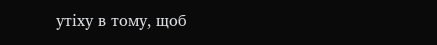утіху в тому, щоб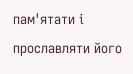пам'ятати і прославляти його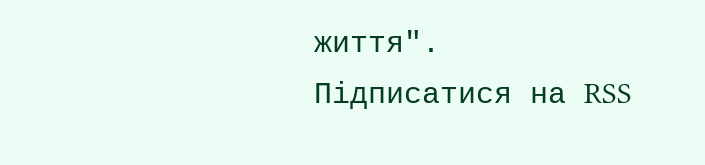життя".
Підписатися на RSS